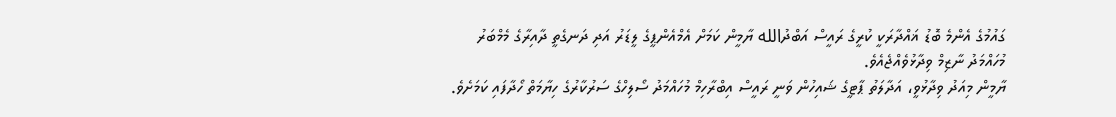ގައުމުގެ އެންމެ ބޮޑު ޣައްދާރަކީ ކުރީގެ ރައީސް އަބްދުالله ޔާމީން ކަމަށް އެމްއެންޕީގެ ލީޑަރު އަދި ދަނގެތީ ދާއިރާގެ މެމްބަރު މުހައްމަދު ނާޒިމް ވިދާޅުވެއްޖެއެވެ.
ޔާމީން މިއަދު ވިދާޅުވީ، އަދާލަތު ޕާޓީގެ ޝައިހުން ވަނީ ރައީސް އިބްރާހިމް މުހައްމަދު ސޯލިހްގެ ސަރުކާރުގެ ހިޔާމަތް ހޯދާފައި ކަމަށެވެ.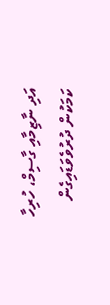އަދި ނާޒިމާއި ގާސިމް، ހުރިހާ ކަމަކުން ދުރުވެވަޑައިގެން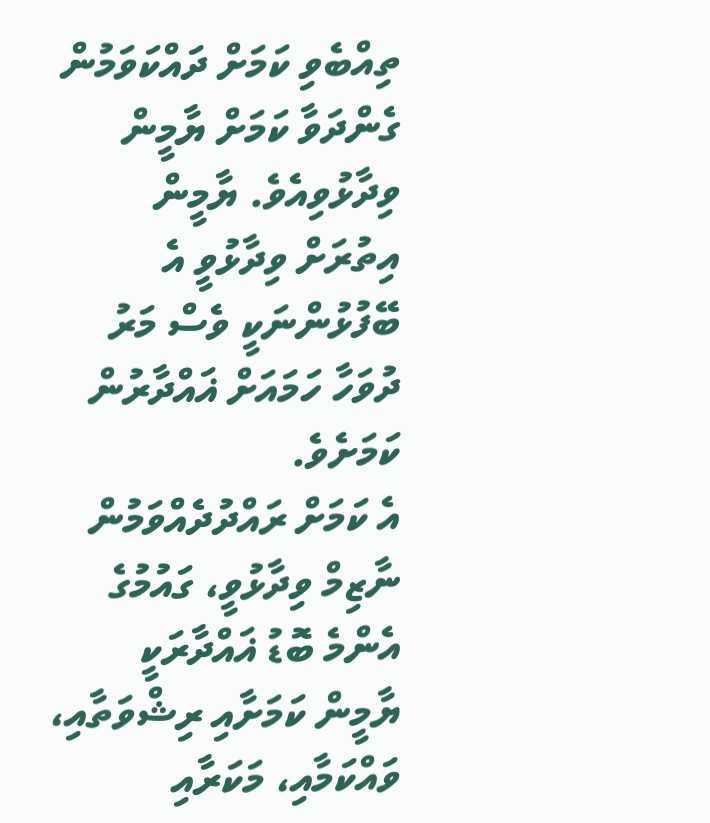ތިއްބެވި ކަމަށް ދައްކަވަމުން ގެންދަވާ ކަމަށް ޔާމީން ވިދާޅުވިއެވެ. ޔާމީން އިތުރަށް ވިދާޅުވީ އެ ބޭފުޅުންނަކީ ވެސް މަރު ދުވަހާ ހަމައަށް ޣައްދާރުން ކަމަށެވެ.
އެ ކަމަށް ރައްދުދެއްވަމުން ނާޒިމް ވިދާޅުވީ، ގައުމުގެ އެންމެ ބޮޑު ޣައްދާރަކީ ޔާމީން ކަމަށާއި ރިޝްވަތާއި، ވައްކަމާއި، މަކަރާއި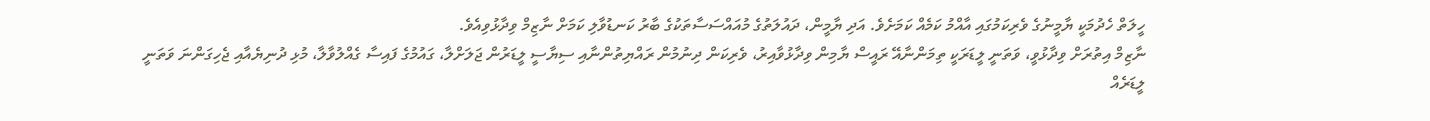ހީލަތް ހެދުމަކީ ޔާމީނުގެ ވެރިކަމުގައި އާއްމު ކަމެއް ކަމަށެވެ. އަދި ޔާމީން، ދައުލަތުގެ މުއައްސަސާތަކުގެ ބާރު ކަނޑުވާލި ކަމަށް ނާޒިމް ވިދާޅުވިއެވެ.
ނާޒިމް އިތުރަށް ވިދާޅުވީ، ވަތަނީ ލީޑަރަކީ ތިމަންނާއޭ ރައީސް ޔާމިން ވިދާޅުވާއިރު، ވެރިކަން ދިނުމުން ރައްޔިތުންނާއި ސިޔާސީ ލީޑަރުން ޖަލަށްލާ، ގައުމުގެ ފައިސާ ގެއްލުވާލާ، މުޅި ދުނިޔެއާއި ޖެހިގަންނަ ވަތަނީ ލީޑަރެއް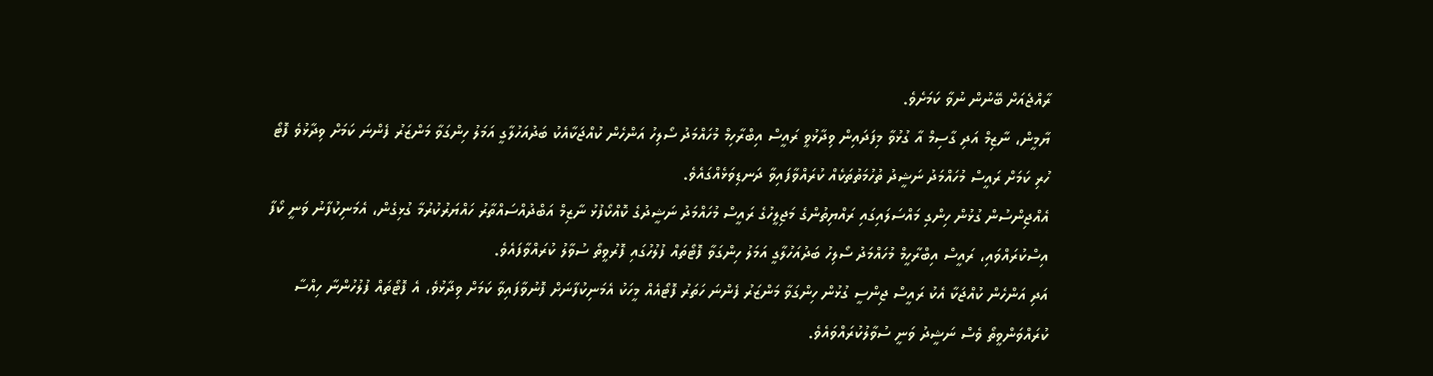ރާއްޖެއަށް ބޭނުން ނުވާ ކަމަށެވެ.
ޔާމީން، ނާޒިމް އަދި ގާސިމް އާ ގުޅުވާ މިފަދައިން ވިދާޅުވީ ރައީސް އިބްރާހިމް މުހައްމަދު ސޯލިހު އަންހެން ކުއްޖަކާއެކު ބަދުއަހުލާގީ އަމަލު ހިންގަވާ މަންޒަރު ފެންނަ ކަމަށް ވިދާޅުވެ ފޮޓޯ ހުރި ކަމަށް ރައީސް މުހައްމަދު ނަޝީދު ތުހުމަތުތަކެއް ކުރައްވާފައިވާ ދަނޑިވަޅެއްގައެވެ.
އެއްޖިންސުން ގުޅުން ހިންގި މައްސަލައިގައި ރައްޔިތުންގެ މަޖިލީހުގެ ރައީސް މުހައްމަދު ނަޝީދުގެ ކޮއްކޯފުޅު ނާޒިމް އަބްދުއްސައްތާރު ހައްޔަރުކުރުމާ ގުޅިގެން، އެމަނިކުފާނު ވަނީ ކޯފާ އިސްކުރައްވައި، ރައީސް އިބްރާހީމް މުހައްމަދު ސޯލިހު ބަދުއަހުލާގީ އަމަލު ހިންގަވާ ފޮޓޯތައް ފުލުހުގައި ފޮރުވީތޯ ސުވާލު ކުރައްވާފައެވެ.
އަދި އަންހެން ކުއްޖަކާ އެކު ރައީސް ޖިންސީ ގުޅުން ހިންގަވާ މަންޒަރު ފެންނަ ހަތަރު ފޮޓޯއެއް މީހަކު އެމަނިކުފާނަށް ފޮނުވާފައިވާ ކަމަށް ވިދާޅުވެ، އެ ފޮޓޯތައް ފުލުހުންނާ ހިއްސާ ކުރައްވަންވީތޯ ވެސް ނަޝީދު ވަނީ ސުވާލުކުރައްވައެވެ.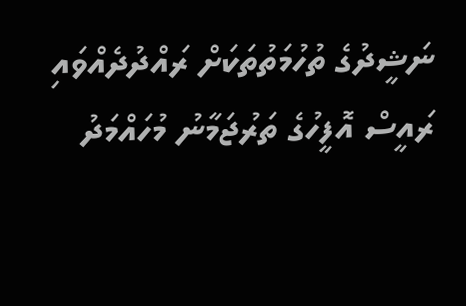ނަޝީދުގެ ތުހުމަތުތަކަށް ރައްދުދެއްވައި ރައީސް އޮފީހުގެ ތަރުޖަމާނު މުހައްމަދު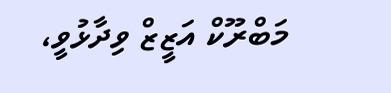މަބްރޫކް އަޒީޒް ވިދާޅުވީ،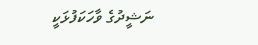ނަޝީދުގެ ވާހަކަފުޅަކީ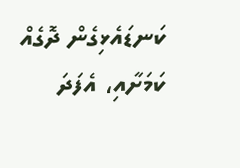ކަނޑައެޅިގެން ދޮގެއް ކަމަށާއި، އެފަދަ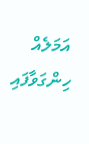އަމަލެއް ހިންގަވާފައި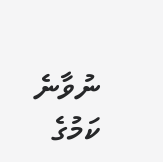ނުވާނެ ކަމުގެ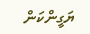ޔަގީންކަން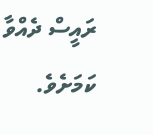ރައީސް ދެއްވާ ކަމަށެވެ.